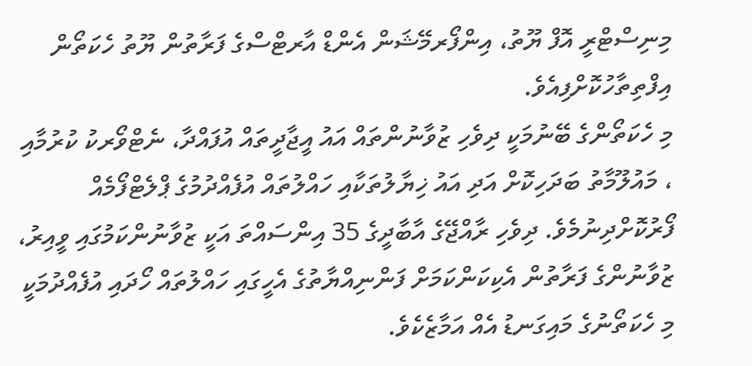މިނިސްޓްރީ އޮފް ޔޫތު، އިންފޯރމޭޝަން އެންޑް އާރޓްސްގެ ފަރާތުން ޔޫތު ހެކަތޯން އިފްތިތާހުކޮށްފިއެވެ.
މި ހެކަތޯންގެ ބޭނުމަކީ ދިވެހި ޒުވާނުންތައް އައު އީޖާދީތައް އުފައްދާ، ނެޓްވޯރކު ކުރުމާއި ، މައުލޫމާތު ބަދަހިކޮށް އަދި އައު ޚިޔާލުތަކާއި ހައްލުތައް އުފެއްދުމުގެ ޕްލެޓްފޯމެއް ފޯރުކޮށްދިނުމެވެ. ދިވެހި ރާއްޖޭގެ އާބާދީގެ 35 އިންސައްތަ އަކީ ޒުވާނުންކަމުގައި ވީއިރު، ޒުވާނުންގެ ފަރާތުން އެކިކަންކަމަށް ފަންނިއްޔާތުގެ އެހީގައި ހައްލުތައް ހޯދައި އުފެއްދުމަކީ މި ހެކަތޯނުގެ މައިގަނޑު އެއް އަމާޒެކެވެ.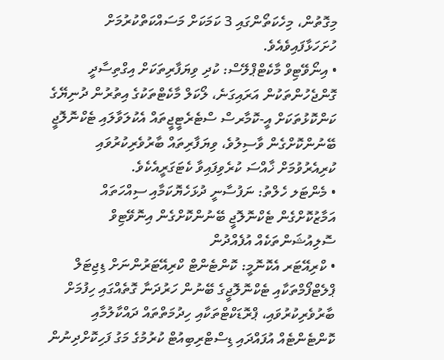މިގޮތުން، މިހެކަތޯންގައި 3 ކަމަކަށް މަސައްކަތްކުރުމަށް ހުށަހަޅާފައިވެއެވެ.
• އިނޯވޭޓިވް މާކެޓްޕްލޭސް: ކުދި ވިޔަފާރިތަކަށް އިގްތިސާދީ ގޮންޖެހުންތަކުން އަރައިގަނެ، ލޯކަލް މާކެޓްތަކުގެ އިތުރުން ދުނިޔޭގެ ކަންކޮޅުތަކަށް އީ-ކޮމާރސް ސްޓެރެޓީޖީތައް އެކުލަވާލައި ޓެކްނޮލޮޖީ ބޭނުންކޮށްގެން ވާސިލުވެ، ވިޔަފާރިތައް ބާރުވެރިކުރުވައި ކުރިއެރުވުމަށް ޚާއްސަ ކުރެވިފައިވާ ކެޓަގަރީއެކެވެ.
• މެންޓަލ ހެލްތު: ނަފުސާނީ ދުޅަހެޔޮކަމާއި ސިއްހަތައް އަމާޒުކޮށްގެން ޓެކްނޮލޮޖީ ބޭނުންކޮށްގެން އިނޮވޭޓިވް ސޮލިއުޝަންތަކެއް އުފެއްދުން
• ކްރިއޭޓަރ އެކޮނޮމީ: ކޮންޓެންޓް ކްރިއޭޓަރުންނަށް ޑިޖިޓަލް ޕްލެޓްފޯމްތަކާއި ޓެކްނޮލޮޖީގެ ބޭނުން ހަރުދަނާ ގޮތެއްގައި ހިފުމަށް ބާރުވެރިކުރުވައި، ޕްރޮޑަކްޓްތަކާއި ހިދުމަތްތައް ދައްކާލުމާއި ކޮންޓެންޓެއް އުފައްދައި ޑިސްޓްރިބިއުޓް ކުރުމުގެ މަގު ފަހިކޮށްދިނުން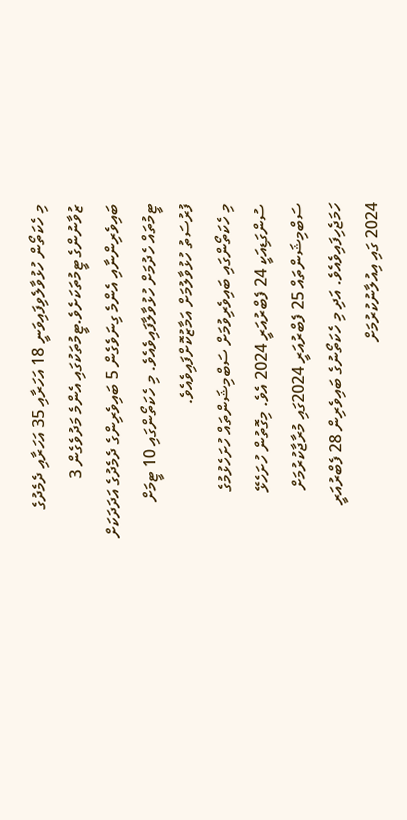މި ހެކަތޯން ހުޅުވާލެވިފައިވަނީ 18 އަހަރާއި 35 އަހަރާއި ދެމެދުގެ ޒުވާނުންގެ ޓީމުތަކަށެވެ.ޓީމުތަކުގައި އެންމެ މަދުވެގެން 3 ބައިވެރިންނާއި އެންމެ ގިނަވެގެން 5 ބައިވެރިންގެ ދެމެދުގެ އަދަދަކަށް ޓީމުތައް ހެދުމަށް ހުޅުވާލާފައިވެއެވެ. މި ހެކަތޯންގައި 10 ޓީމަށް ފުރުސަތު ހުޅުވާލުމަށް އަމާޒުކޮށްފައިވެއެވެ.
މި ހެކަތޯންގައި ބައިވެރިވުމަށް ސަބްމިޝަންތައް ހުށަހެޅުމުގެ ސުންގަޑިއަކީ 24 ފެބްރުއަރީ 2024 އެވެ. މިގޮތުން ހުށަހެޅޭ ސަބްމިޝަންތައް 25 ފެބްރުއަރީ 2024ގައި މުރާޖާކުރުމަށް ހަމަޖެހިފައިވެއެވެ. އަދި މި ހެކަތޯނުގެ ބައިވެރިން 28 ފެބްރުއަރީ 2024 ގައި އިއުލާނުކުރުމަށް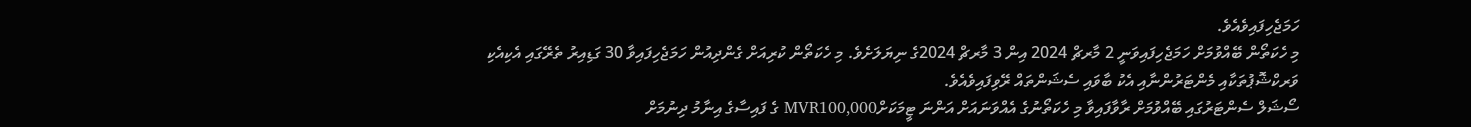ހަމަޖެހިފައިވެއެވެ.
މި ހެކަތޯން ބޭއްވުމަށް ހަމަޖެހިފައިވަނީ 2 މާރޗް 2024 އިން 3 މާރޗް 2024ގެ ނިޔަލަށެވެ. މި ހެކަތޯން ކުރިއަށް ގެންދިއުން ހަމަޖެހިފައިވާ 30 ގަޑިއިރު ތެރޭގައި އެކިއެކި ވަރކްޝޮޕުތަކާއި މެންޓަރުންނާއި އެކު ބާވައި ސެޝަންތައް ރޭވިފައިވެއެވެ.
ސޯޝަލް ސެންޓަރުގައި ބޭއްވުމަށް ރާވާފައިވާ މި ހެކަތޯނުގެ އެއްވަނައަށް އަންނަ ޓީމަކަށްMVR100,000 ގެ ފައިސާގެ އިނާމު ދިނުމަށް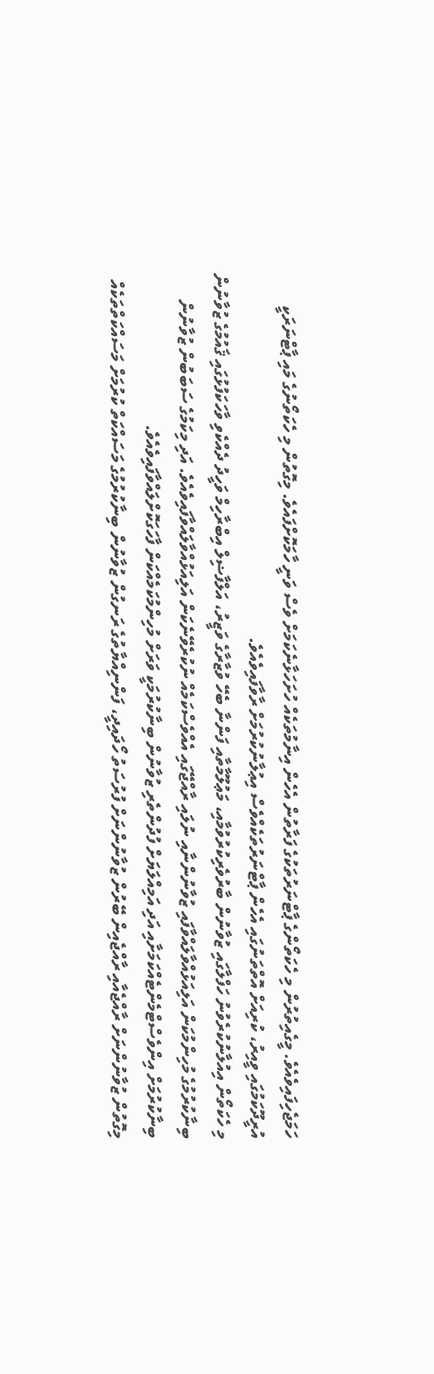ހަމަޖެހިފައިވެއެވެ. މީގެއިތުރުން މި ހެކަތޯންގެ ޕާޓްނަރުތަކުގެ ފަރާތުން އެހެން އިނާމުތަކެއް ހުށަހަޅާނެކަމަށް ވެސް ވަނީ ހާމަކޮށްފައެވެ. މިގޮތުން މި ހެކަތޯނުގެ މައި ޕާޓްނަރަކީ އުރީދޫކަމުގައި ވީއިރު، ކުރިއަށް އޮތްތަނުގައި އެހެން ޕާޓްނަރުތަކެއްވެސް އިޢުލާނުކުރުމަށް ރާވާފައިވެއެވެ.
މި ހެކަތޯން އިއުލާނުކުރެވުނު ހަފްލާގައި ޒުވާނުން ބާރުވެރިކުރުވުމާއި، މަޢުލޫމާތާއި ފަންނާ ބެހޭ ވުޒާރާގެ ވަޒީރު، އަލްފާޟިލް އިބްރާހިމް ވަހީދު ދެއްކެވި ވާހަކަފުޅުގައި ޤައުމުގެ ޒުވާނުން ބިނާކުރުމުގެ މުހިންމުކަން އަލިއަޅުއްވާލައްވާފައި ޒުވާނުންނާއި ނުލައި ރާއްޖޭގައި އެއްވެސްކަމެއް ނުކުރެވޭނެކަން އަލިއަޅުއްވާލައްވާފައިވެއެވެ. އަދި މިކަމުގެ ސަބަބުން ޒުވާނުން ބިނާކުރުމަށް އިންވެސްޓްމެންޓެއްކަމަށާއި އަދި އަމިއްލަޔަށް ފުދުންތެރި ޒުވާނުން ބިނާކުރުމަކީ ވަރަށް މުހިންމުކަމެއްކަން ފާހަގަކޮށްލައްވާފައިވެއެވެ.
މިގޮތުން ޒުވާނުންނަށް ރާއްޖެއާއި ރާއްޖެއިން ބޭރުން ޒުވާނުންނަށް ފުރުސަތު ހޯދައިދީ، ފަންނިއްޔާތުގެ ރަނގުން ޒުވާނުން ބިނާކުރުމުގެ މަސައްކަތް ކުރުމަށް މަސައްކަތްތަކެއް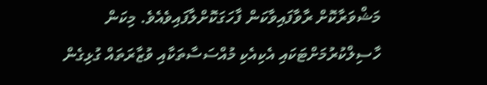މަޝްވަރާކޮށް ރާވާފައިވާކަން ފާހަގަކޮށްލާފައިވެއެވެ. މިކަން ހާސިލްކުރުމަށްޓަކައި އެކިއެކި މުއްސަސާތަކާއި ވުޒާރަތައް ގުޅިގެން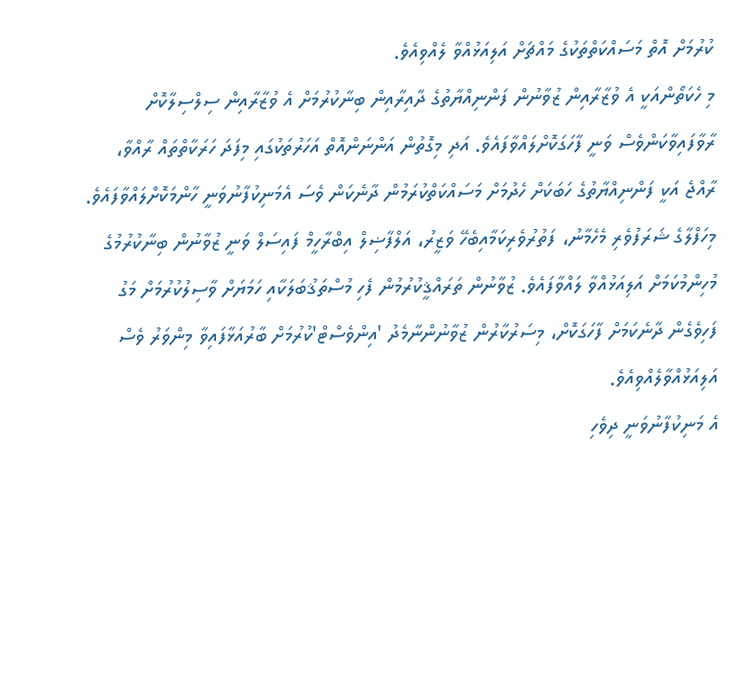ކުރުމަށް އޮތް މަސައްކަތްތަކުގެ މައްޗަށް އަލިއަޅުއްވާ ލެއްވިއެވެ.
މި ހެކަތޯންއަކީ އެ ވުޒާރާއިން ޒުވާނުން ފަންނިއްޔާތުގެ ދާއިރާއިން ބިނާކުރުމަށް އެ ވުޒާރާއިން ސިލްސިލާކޮށް ރާވާފައިވާކަންވެސް ވަނީ ފާހަގަކޮށްލައްވާފައެވެ. އަދި މިގޮތުން އަންނަންއޮތް އަހަރުތަކުގައި މިފަދަ ހަރަކާތްތައް ރާއްވާ، ރާއްޖެ އަކީ ފަންނިއްޔާތުގެ ހަބަކަށް ހެދުމަށް މަސައްކަތްކުރަމުން ދާނެކަން ވެސަ އެމަނިކުފާނުވަނީ ހާންމަކޮށްލައްވާފައެވެ.
މިހަފްލާގެ ޝަރަފުވެރި މެހެމާނު، ފަތުރުވެރިކަމާއިބެހޭ ވަޒީރު، އަލްފާޟިލް އިބްރާހީމް ފައިސަލް ވަނީ ޒުވާނުން ބިނާކުރުމުގެ މުހިންމުކަމަށް އަލިއަޅުއްވާ ލައްވާފައެވެ. ޒުވާނުން ތަރައްޤީކުރުމުން ފެހި މުސްތަޤުބަލަކާއި ހަމަޔަށް ވާސިލުކުރުމަށް މަގު ފަހިވެގެން ދާނެކަމަށް ފާހަގަކޮށް، މިސަރުކާރުން ޒުވާނުންނާމެދު 'އިންވެސްޓް'ކުރުމަށް ބާރުއަޅާފައިވާ މިންވަރު ވެސް އަލިއަޅުއްވާލެއްވިއެވެ.
އެ މަނިކުފާނުވަނީ ދިވެހި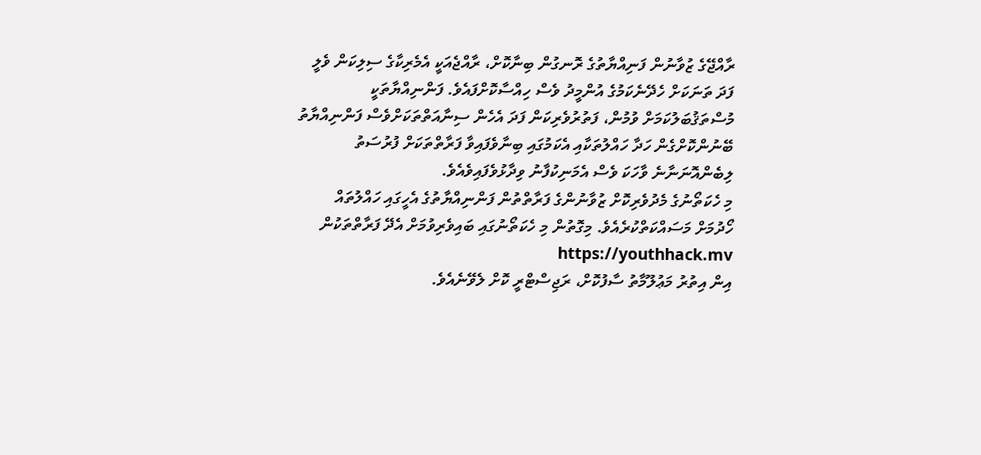ރާއްޖޭގެ ޒުވާނުން ފަނިއްޔާތުގެ ރޮނގުން ބިނާކޮށް، ރާއްޖެއަކީ އެމެރިކާގެ ސިލިކަން ވެލީ ފަދަ ތަނަކަށް ހެދޭނެކަމުގެ އުންމީދު ވެސް ހިއްސާކޮށްފައެވެ. ފަންނިއްޔާތަކީ މުސްތަޤުބަލުކަމަށް ވުމުން، ފަތުރުވެރިކަން ފަދަ އެހެން ސިނާއަތްތަކަށްވެސް ފަންނިއްޔާތު ބޭނުންކޮށްގެން ހަދާ ހައްލުތަކާއި އެކަމުގައި ބިނާވެފައިވާ ފަރާތްތަކަށް ފުރުސަތު ލިބެންއޮނަނާނެ ވާހަކަ ވެސް އެމަނިކުފާނު ވިދާޅުވެފައިވެއެވެ.
މި ހެކަތޯނުގެ މެދުވެރިކޮށް ޒުވާނުންގެ ފަރާތްތުން ފަންނިއްޔާތުގެ އެހީގައި ހައްލުތައް ހޯދުމަށް މަސައްކަތްކުރެއެވެ. މިގޮތުން މި ހެކަތޯނުގައި ބައިވެރިވުމަށް އެދޭ ފަރާތްތަކުން https://youthhack.mv
އިން އިތުރު މަޢުލޫމާތު ސާފުކޮށް، ރަޖިސްޓްރީ ކޮށް ލެވޭނެއެވެ.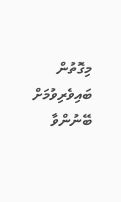މިގޮތުން ބައިވެރިވުމަށް ބޭނުންވާ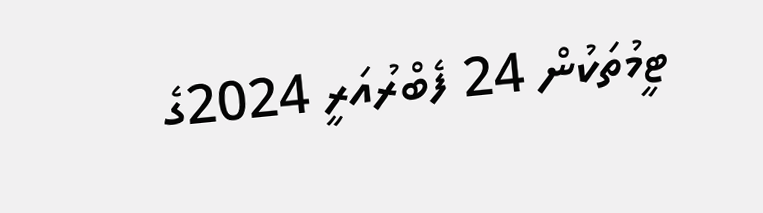ޓީމުތަކުން 24 ފެބްރުއަރީ 2024ގެ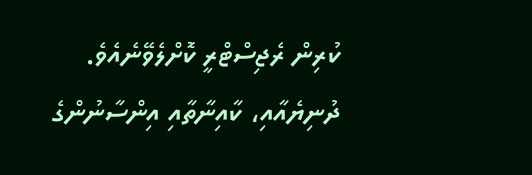ކުރިން ރެޖިސްޓްރީ ކޮށްލެވޭނެއެވެ.
ދުނިޔެއާއި، ކާއިނާތާއި އިންސާނުންގެ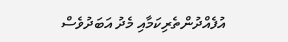އުފެއްދުންތެރިކަމާއި މެދު އަބަދުވެސް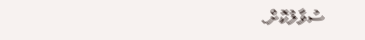ސުވާލުކޮށް.